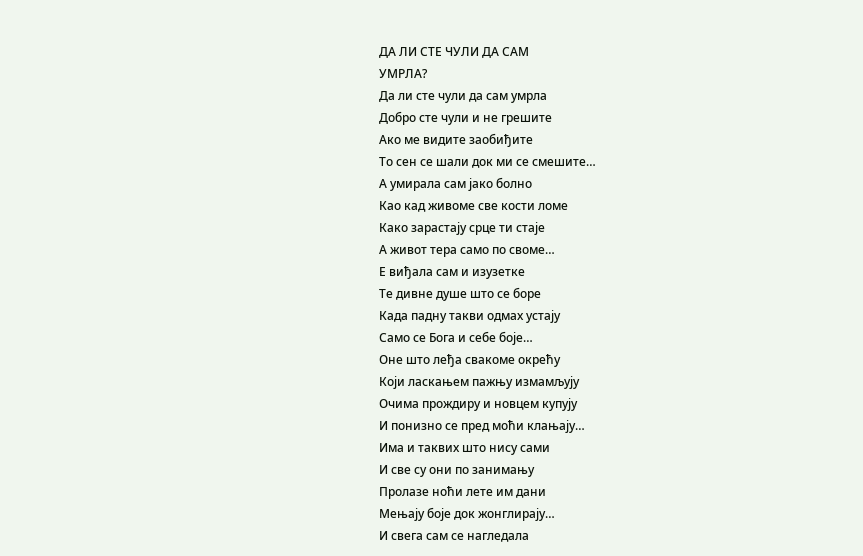ДА ЛИ СТЕ ЧУЛИ ДА САМ
УМРЛА?
Да ли сте чули да сам умрла
Добро сте чули и не грешите
Ако ме видите заобиђите
То сен се шали док ми се смешите…
А умирала сам јако болно
Као кад живоме све кости ломе
Како зарастају срце ти стаје
А живот тера само по своме…
Е виђала сам и изузетке
Те дивне душе што се боре
Када падну такви одмах устају
Само се Бога и себе боје…
Оне што леђа свакоме окрећу
Који ласкањем пажњу измамљују
Очима прождиру и новцем купују
И понизно се пред моћи клањају…
Има и таквих што нису сами
И све су они по занимању
Пролазе ноћи лете им дани
Мењају боје док жонглирају…
И свега сам се нагледала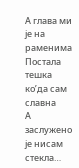А глава ми је на раменима
Постала тешка ко’да сам славна
А заслужено је нисам стекла…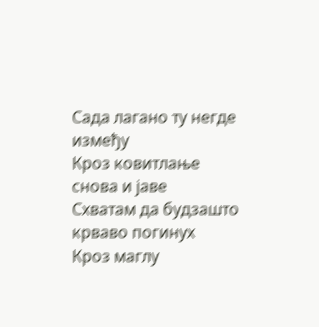Сада лагано ту негде између
Кроз ковитлање снова и јаве
Схватам да будзашто крваво погинух
Кроз маглу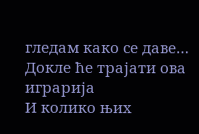гледам како се даве…
Докле ће трајати ова играрија
И колико њих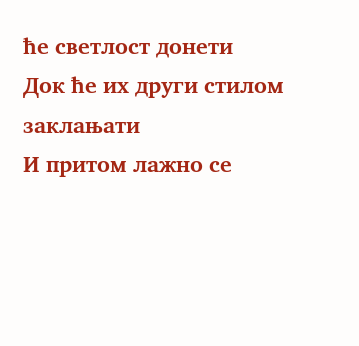ће светлост донети
Док ће их други стилом заклањати
И притом лажно се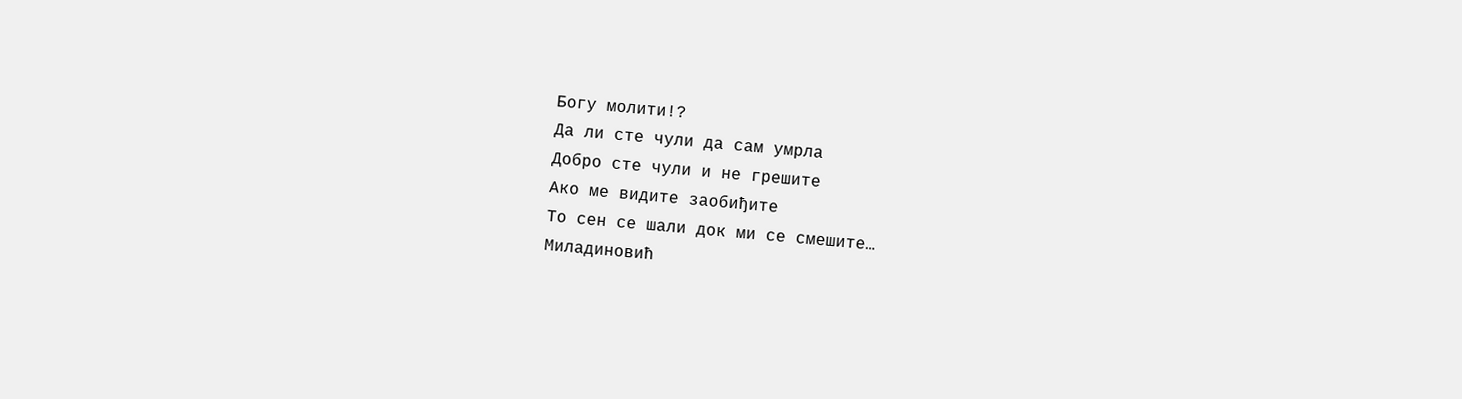Богу молити!?
Да ли сте чули да сам умрла
Добро сте чули и не грешите
Ако ме видите заобиђите
То сен се шали док ми се смешите…
Миладиновић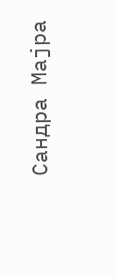Сандра Мајра